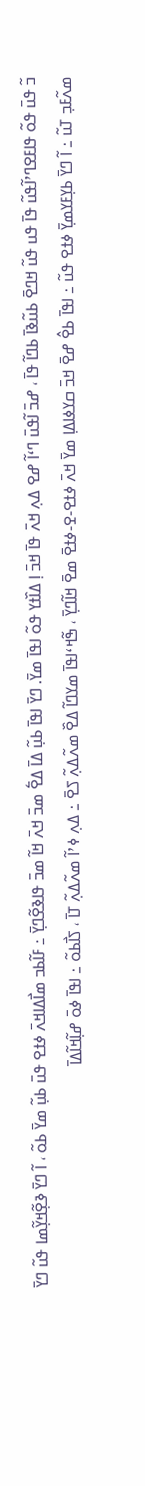ߏ߬ ߟߎ߫ ߟߋ߬ ߟߊߓߐߣߴߊ߬ߟߎ߬ ߟߊ߫ ߟߎ ߟߎ߬ ߞߣߐ߫ ߕߎ߬ߢߊ߫ ߕߣߊ߬ ߟߊ߫ ، ߝߏ߫ ߊ߬ߟߎ߫ ߣߵߊ߬ ߝߐ ߡߍ߲ ߞߍ߫ ߟߊ߫ ߞߏ߫ ߊ߲ ߡߊ߰ߙߌ ߟߋ߬ ߊߟߊ߫ ߘߌ߫. ߣߌ߫ ߊߟߊ߫ ߕߎ߲߬ ߡߊ߫ ߡߐ߱ ߘߏ߫ ߞߍ߫ ߞߊ߬ ߘߏ߫ ߟߊߢߐ߬ߣߌ߲߫ ߸ ߓߊ߬ߕߏ ߘߊ߯ߡߊߞߍ߫ ߦߙߐ ߟߎ߫ ߕߎ߲߬ ߘߌ߫ ߕߋ߬ ، ߊ߬ ߣߌ߫ ߢߐ߲߬ߞߌ߲߬ߘߊ ߟߎ߬ ߣߌ߫ ߘߍ߬ߓߏ߲ ߠߎ߬ ߸ ߊ߬ ߣߌ߫ ߕߌ߲ߓߌߘߌ߲߫ ߦߙߐ ߟߎ߬ ߸ ߊߟߊ߫ ߕߐ߮ ߝߐ߫ ߞߏ߫ ߛߌߦߊߡߊ߲ ߘߌ߫ ߞߍ߫ ߦߙߐ-ߐ-ߦߙߐ߫ ߘߐ߫ ߞߊ߬ߣߌ߲߫ ، ߒ߬ߞߵߊߟߊ߫ ߘߌߣߊ߬ ߡߐ߰ ߘߍ߬ߡߍ߲߬ ߖߐ߫ ߸ ߡߍ߲ ߦߴߊ߬ ߘߍ߬ߡߍ߲߬ ߠߊ߫ ، ߖߊ߯ߕߋ߬ ߸ ߊߟߊ߫ ߦߋ߫ ߝߊ߲߬ߞߊ߬ߡߊ߫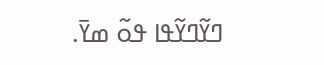ߣߌ߬ߣߌ߬ߟߊ ߟߋ߬ ߘߌ߫.